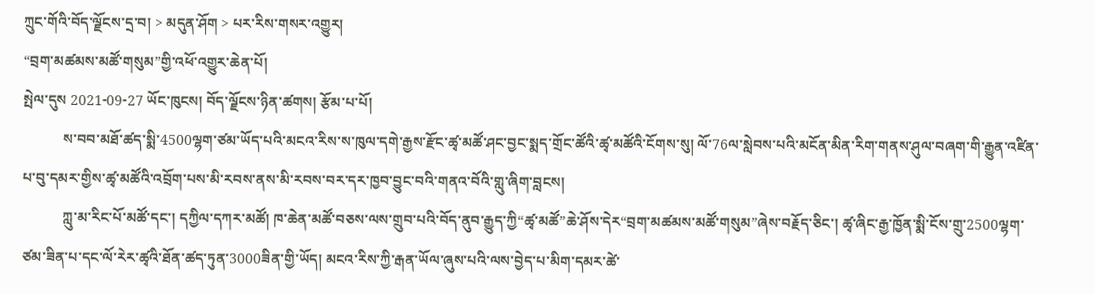ཀྲུང་གོའི་བོད་ལྗོངས་དྲ་བ། > མདུན་ཤོག > པར་རིས་གསར་འགྱུར།
“བྲག་མཚམས་མཚོ་གསུམ”གྱི་འཕོ་འགྱུར་ཆེན་པོ།
སྤེལ་དུས 2021-09-27 ཡོང་ཁུངས། བོད་ལྗོངས་ཉིན་ཚགས། རྩོམ་པ་པོ།
           ས་བབ་མཐོ་ཚད་སྨི་4500ལྷག་ཙམ་ཡོད་པའི་མངའ་རིས་ས་ཁུལ་དགེ་རྒྱས་རྫོང་ཚྭ་མཚོ་ཤང་བྱང་སྨད་གྲོང་ཚོའི་ཚྭ་མཚོའི་ངོགས་སུ། ལོ་76ལ་སླེབས་པའི་མངོན་མིན་རིག་གནས་ཤུལ་བཞག་གི་རྒྱུན་འཛིན་པ་བུ་དམར་གྱིས་ཚྭ་མཚོའི་འབྲོག་པས་མི་རབས་ནས་མི་རབས་བར་དར་ཁྱབ་བྱུང་བའི་གནའ་བོའི་གླུ་ཞིག་བླངས།
           ཀླུ་མ་རིང་པོ་མཚོ་དང་། དཀྱིལ་དཀར་མཚོ། ཁ་ཆེན་མཚོ་བཅས་ལས་གྲུབ་པའི་བོད་ནུབ་རྒྱུད་ཀྱི“ཚྭ་མཚོ”ཆེ་ཤོས་དེར“བྲག་མཚམས་མཚོ་གསུམ”ཞེས་བརྗོད་ཅིང་། ཚྭ་ཞིང་རྒྱ་ཁྱོན་སྨི་ངོས་གྲུ་2500ལྷག་ཙམ་ཟིན་པ་དང་ལོ་རེར་ཚྭའི་ཐོན་ཚད་ཏུན་3000ཟིན་གྱི་ཡོད། མངའ་རིས་ཀྱི་རྒན་ཡོལ་ཞུས་པའི་ལས་བྱེད་པ་མིག་དམར་ཚེ་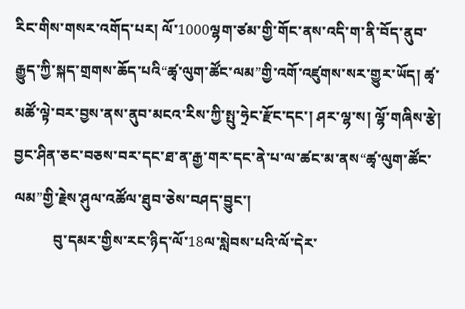རིང་གིས་གསར་འགོད་པར། ལོ་1000ལྷག་ཙམ་གྱི་གོང་ནས་འདི་ག་ནི་བོད་ནུབ་རྒྱུད་ཀྱི་སྐད་གྲགས་ཆོད་པའི“ཚྭ་ལུག་ཚོང་ལམ”གྱི་འགོ་འཛུགས་སར་གྱུར་ཡོད། ཚྭ་མཚོ་ལྟེ་བར་བྱས་ནས་ནུབ་མངའ་རིས་ཀྱི་སྤུ་ཧྲེང་རྫོང་དང་། ཤར་ལྷ་ས། ལྷོ་གཞིས་རྩེ། བྱང་ཤིན་ཅང་བཅས་བར་དང་ཐ་ན་རྒྱ་གར་དང་ནེ་པ་ལ་ཚང་མ་ནས“ཚྭ་ལུག་ཚོང་ལམ”གྱི་རྗེས་ཤུལ་འཚོལ་ཐུབ་ཅེས་བཤད་བྱུང་།
           བུ་དམར་གྱིས་རང་ཉིད་ལོ་18ལ་སླེབས་པའི་ལོ་དེར་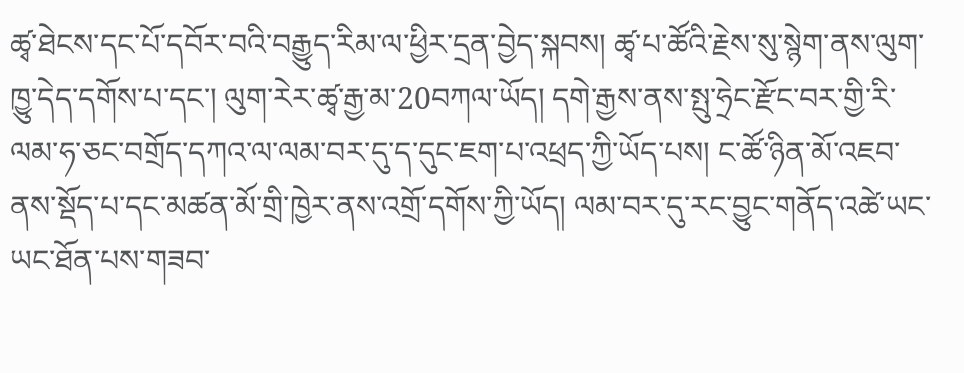ཚྭ་ཐེངས་དང་པོ་དབོར་བའི་བརྒྱུད་རིམ་ལ་ཕྱིར་དྲན་བྱེད་སྐབས། ཚྭ་པ་ཚོའི་རྗེས་སུ་སྙེག་ནས་ལུག་ཁྱུ་དེད་དགོས་པ་དང་། ལུག་རེར་ཚྭ་རྒྱ་མ་20བཀལ་ཡོད། དགེ་རྒྱས་ནས་སྤུ་ཧྲེང་རྫོང་བར་གྱི་རི་ལམ་ཧ་ཅང་བགྲོད་དཀའ་ལ་ལམ་བར་དུ་ད་དུང་ཇག་པ་འཕྲད་ཀྱི་ཡོད་པས། ང་ཚོ་ཉིན་མོ་འཇབ་ནས་སྡོད་པ་དང་མཚན་མོ་གྲི་ཁྱེར་ནས་འགྲོ་དགོས་ཀྱི་ཡོད། ལམ་བར་དུ་རང་བྱུང་གནོད་འཚེ་ཡང་ཡང་ཐོན་པས་གཟབ་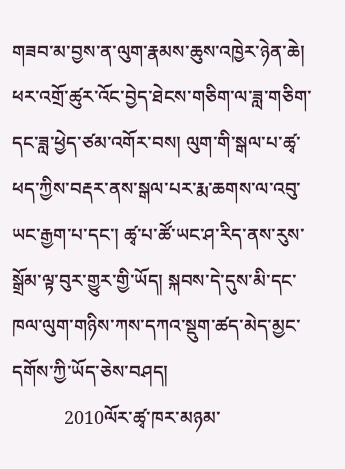གཟབ་མ་བྱས་ན་ལུག་རྣམས་ཆུས་འཁྱེར་ཉེན་ཆེ། ཕར་འགྲོ་ཚུར་འོང་བྱེད་ཐེངས་གཅིག་ལ་ཟླ་གཅིག་དང་ཟླ་ཕྱེད་ཙམ་འགོར་བས། ལུག་གི་སྒལ་པ་ཚྭ་ཕད་ཀྱིས་བརྡར་ནས་སྒལ་པར་རྨ་ཆགས་ལ་འབུ་ཡང་རྒྱག་པ་དང་། ཚྭ་པ་ཚོ་ཡང་ཤ་རིད་ནས་རུས་སྒྲོམ་ལྟ་བུར་གྱུར་གྱི་ཡོད། སྐབས་དེ་དུས་མི་དང་ཁལ་ལུག་གཉིས་ཀས་དཀའ་སྡུག་ཚད་མེད་མྱང་དགོས་ཀྱི་ཡོད་ཅེས་བཤད།
           2010ལོར་ཚྭ་ཁར་མཉམ་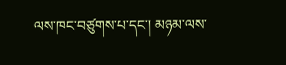ལས་ཁང་བཙུགས་པ་དང་། མཉམ་ལས་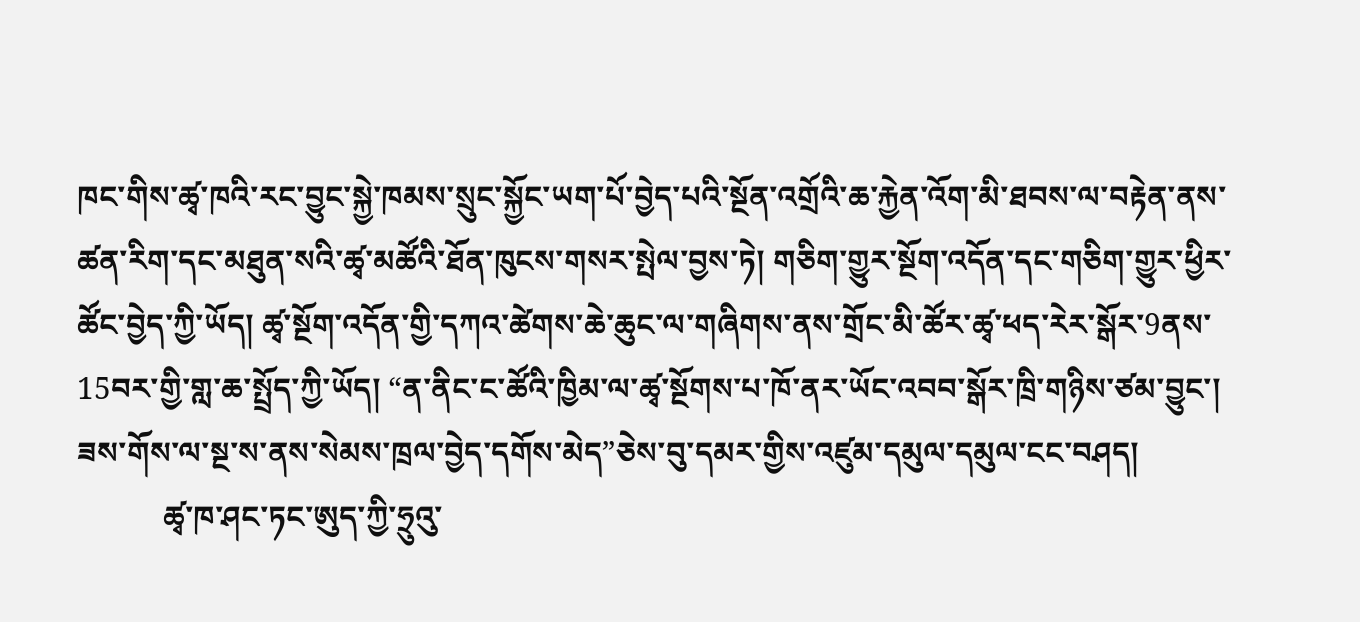ཁང་གིས་ཚྭ་ཁའི་རང་བྱུང་སྐྱེ་ཁམས་སྲུང་སྐྱོང་ཡག་པོ་བྱེད་པའི་སྔོན་འགྲོའི་ཆ་རྐྱེན་འོག་མི་ཐབས་ལ་བརྟེན་ནས་ཚན་རིག་དང་མཐུན་སའི་ཚྭ་མཚོའི་ཐོན་ཁུངས་གསར་སྤེལ་བྱས་ཏེ། གཅིག་གྱུར་སྔོག་འདོན་དང་གཅིག་གྱུར་ཕྱིར་ཚོང་བྱེད་ཀྱི་ཡོད། ཚྭ་སྔོག་འདོན་གྱི་དཀའ་ཚེགས་ཆེ་ཆུང་ལ་གཞིགས་ནས་གྲོང་མི་ཚོར་ཚྭ་ཕད་རེར་སྒོར་9ནས་15བར་གྱི་གླ་ཆ་སྤྲོད་ཀྱི་ཡོད། “ན་ནིང་ང་ཚོའི་ཁྱིམ་ལ་ཚྭ་སྔོགས་པ་ཁོ་ནར་ཡོང་འབབ་སྒོར་ཁྲི་གཉིས་ཙམ་བྱུང་། ཟས་གོས་ལ་སྔ་ས་ནས་སེམས་ཁྲལ་བྱེད་དགོས་མེད”ཅེས་བུ་དམར་གྱིས་འཛུམ་དམུལ་དམུལ་ངང་བཤད།
           ཚྭ་ཁ་ཤང་ཏང་ཨུད་ཀྱི་ཧྲུའུ་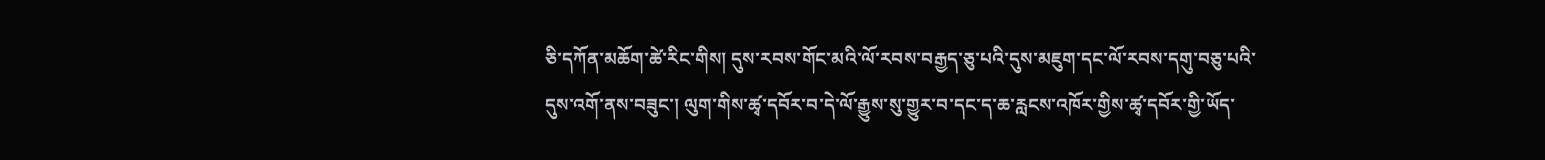ཅི་དཀོན་མཆོག་ཚེ་རིང་གིས། དུས་རབས་གོང་མའི་ལོ་རབས་བརྒྱད་ཅུ་པའི་དུས་མཇུག་དང་ལོ་རབས་དགུ་བཅུ་པའི་དུས་འགོ་ནས་བཟུང་། ལུག་གིས་ཚྭ་དབོར་བ་དེ་ལོ་རྒྱུས་སུ་གྱུར་བ་དང་ད་ཆ་རླངས་འཁོར་གྱིས་ཚྭ་དབོར་གྱི་ཡོད་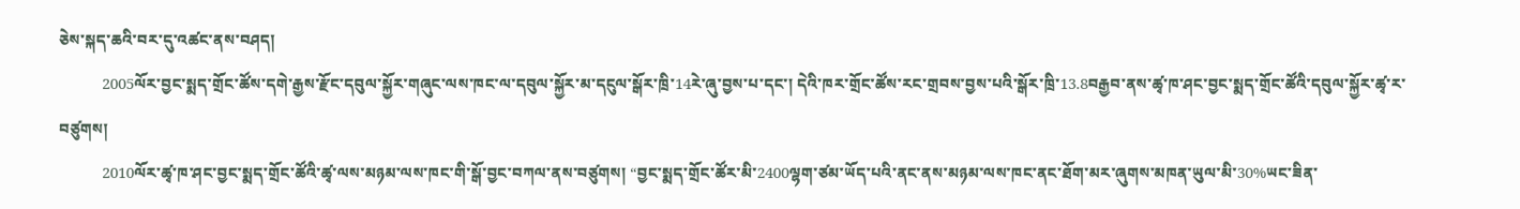ཅེས་སྐད་ཆའི་བར་དུ་འཚང་ནས་བཤད།
           2005ལོར་བྱང་སྨད་གྲོང་ཚོས་དགེ་རྒྱས་རྫོང་དབུལ་སྐྱོར་གཞུང་ལས་ཁང་ལ་དབུལ་སྐྱོར་མ་དངུལ་སྒོར་ཁྲི་14རེ་ཞུ་བྱས་པ་དང་། དེའི་ཁར་གྲོང་ཚོས་རང་གྲབས་བྱས་པའི་སྒོར་ཁྲི་13.8བརྒྱབ་ནས་ཚྭ་ཁ་ཤང་བྱང་སྨད་གྲོང་ཚོའི་དབུལ་སྐྱོར་ཚྭ་ར་བཙུགས།
           2010ལོར་ཚྭ་ཁ་ཤང་བྱང་སྨད་གྲོང་ཚོའི་ཚྭ་ལས་མཉམ་ལས་ཁང་གི་སྒོ་བྱང་བཀལ་ནས་བཙུགས། “བྱང་སྨད་གྲོང་ཚོར་མི་2400ལྷག་ཙམ་ཡོད་པའི་ནང་ནས་མཉམ་ལས་ཁང་ནང་ཐོག་མར་ཞུགས་མཁན་ཡུལ་མི་30%ཡང་ཟིན་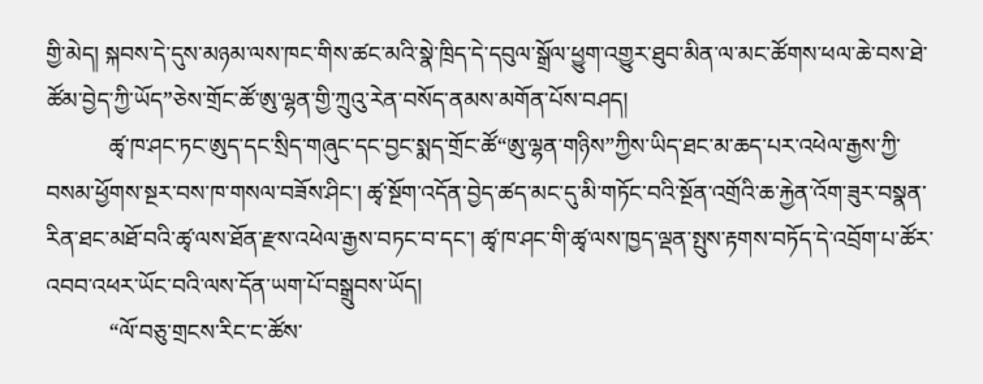གྱི་མེད། སྐབས་དེ་དུས་མཉམ་ལས་ཁང་གིས་ཚང་མའི་སྣེ་ཁྲིད་དེ་དབུལ་སྒྲོལ་ཕྱུག་འགྱུར་ཐུབ་མིན་ལ་མང་ཚོགས་ཕལ་ཆེ་བས་ཐེ་ཚོམ་བྱེད་ཀྱི་ཡོད”ཅེས་གྲོང་ཚོ་ཨུ་ལྷན་གྱི་ཀྲུའུ་རེན་བསོད་ནམས་མགོན་པོས་བཤད།
           ཚྭ་ཁ་ཤང་ཏང་ཨུད་དང་སྲིད་གཞུང་དང་བྱང་སྨད་གྲོང་ཚོ“ཨུ་ལྷན་གཉིས”ཀྱིས་ཡིད་ཐང་མ་ཆད་པར་འཕེལ་རྒྱས་ཀྱི་བསམ་ཕྱོགས་སྔར་བས་ཁ་གསལ་བཟོས་ཤིང་། ཚྭ་སྔོག་འདོན་བྱེད་ཚད་མང་དུ་མི་གཏོང་བའི་སྔོན་འགྲོའི་ཆ་རྐྱེན་འོག་ཟུར་བསྣན་རིན་ཐང་མཐོ་བའི་ཚྭ་ལས་ཐོན་རྫས་འཕེལ་རྒྱས་བཏང་བ་དང་། ཚྭ་ཁ་ཤང་གི་ཚྭ་ལས་ཁྱད་ལྡན་སྤུས་རྟགས་བཏོད་དེ་འབྲོག་པ་ཚོར་འབབ་འཕར་ཡོང་བའི་ལས་དོན་ཡག་པོ་བསྒྲུབས་ཡོད།
           “ལོ་བཅུ་གྲངས་རིང་ང་ཚོས་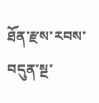ཐོན་རྫས་རབས་བདུན་སྔ་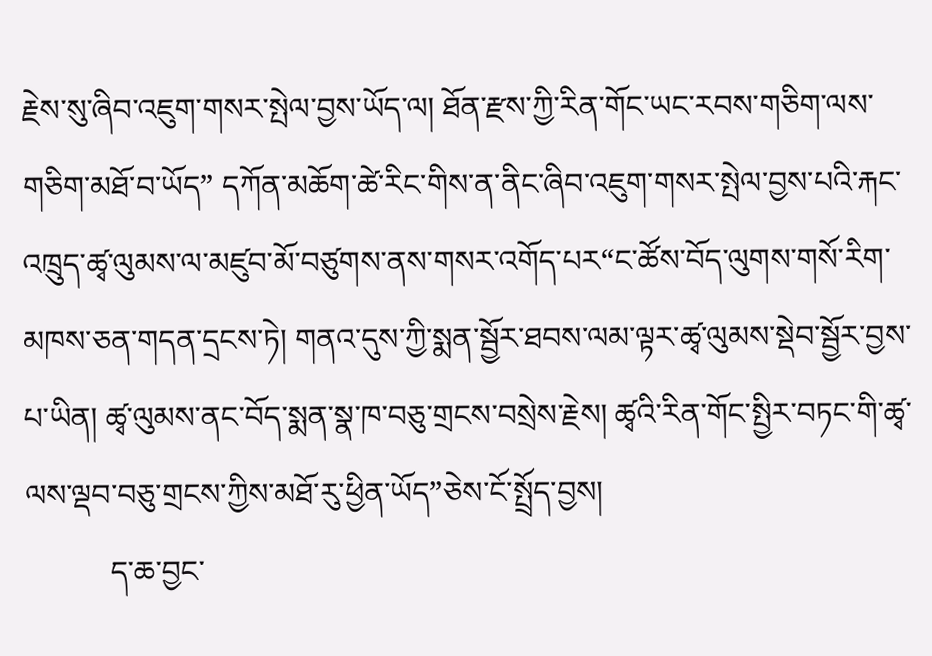རྗེས་སུ་ཞིབ་འཇུག་གསར་སྤེལ་བྱས་ཡོད་ལ། ཐོན་རྫས་ཀྱི་རིན་གོང་ཡང་རབས་གཅིག་ལས་གཅིག་མཐོ་བ་ཡོད” དཀོན་མཆོག་ཚེ་རིང་གིས་ན་ནིང་ཞིབ་འཇུག་གསར་སྤེལ་བྱས་པའི་རྐང་འཁྲུད་ཚྭ་ལུམས་ལ་མཛུབ་མོ་བཙུགས་ནས་གསར་འགོད་པར“ང་ཚོས་བོད་ལུགས་གསོ་རིག་མཁས་ཅན་གདན་དྲངས་ཏེ། གནའ་དུས་ཀྱི་སྨན་སྦྱོར་ཐབས་ལམ་ལྟར་ཚྭ་ལུམས་སྡེབ་སྦྱོར་བྱས་པ་ཡིན། ཚྭ་ལུམས་ནང་བོད་སྨན་སྣ་ཁ་བཅུ་གྲངས་བསྲེས་རྗེས། ཚྭའི་རིན་གོང་སྤྱིར་བཏང་གི་ཚྭ་ལས་ལྡབ་བཅུ་གྲངས་ཀྱིས་མཐོ་རུ་ཕྱིན་ཡོད”ཅེས་ངོ་སྤྲོད་བྱས།
           ད་ཆ་བྱང་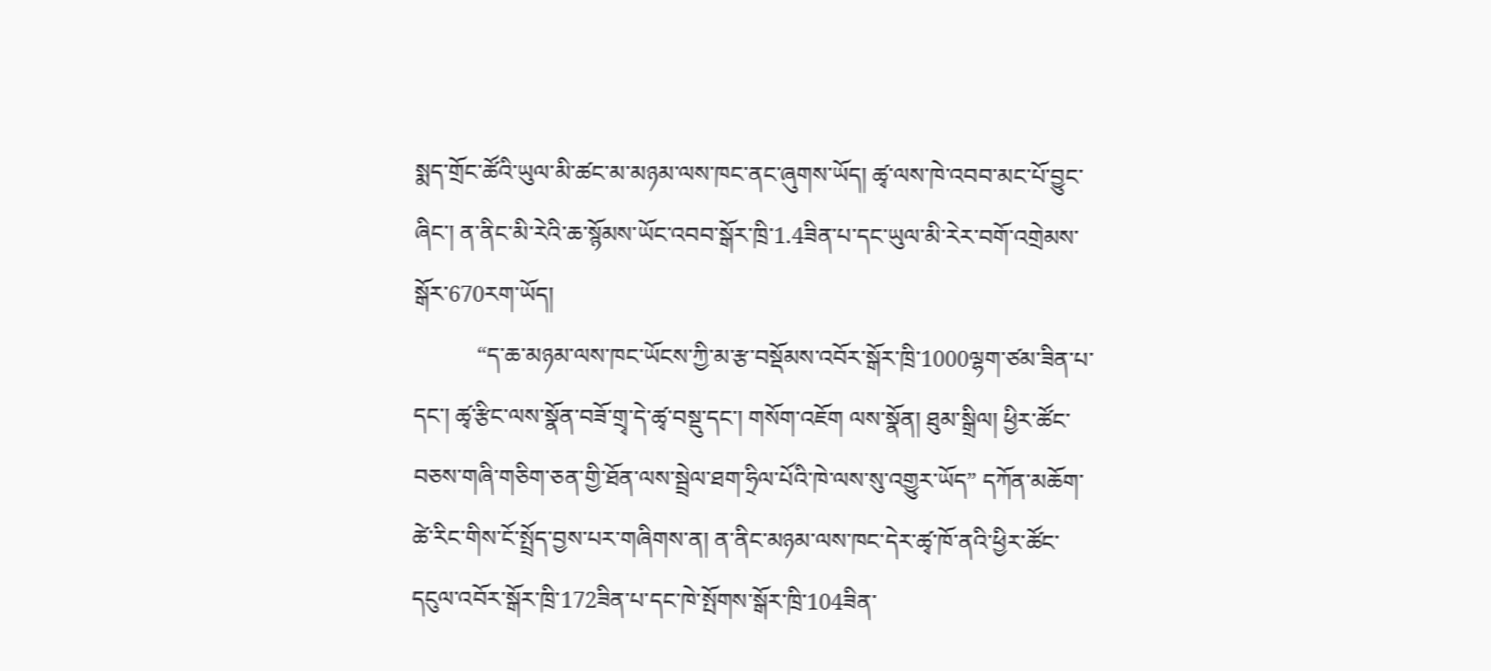སྨད་གྲོང་ཚོའི་ཡུལ་མི་ཚང་མ་མཉམ་ལས་ཁང་ནང་ཞུགས་ཡོད། ཚྭ་ལས་ཁེ་འབབ་མང་པོ་བྱུང་ཞིང་། ན་ནིང་མི་རེའི་ཆ་སྙོམས་ཡོང་འབབ་སྒོར་ཁྲི་1.4ཟིན་པ་དང་ཡུལ་མི་རེར་བགོ་འགྲེམས་སྒོར་670རག་ཡོད།
           “ད་ཆ་མཉམ་ལས་ཁང་ཡོངས་ཀྱི་མ་རྩ་བསྡོམས་འབོར་སྒོར་ཁྲི་1000ལྷག་ཙམ་ཟིན་པ་དང་། ཚྭ་རྩིང་ལས་སྣོན་བཟོ་གྲྭ་དེ་ཚྭ་བསྡུ་དང་། གསོག་འཇོག ལས་སྣོན། ཐུམ་སྒྲིལ། ཕྱིར་ཚོང་བཅས་གཞི་གཅིག་ཅན་གྱི་ཐོན་ལས་སྦྲེལ་ཐག་ཧྲིལ་པོའི་ཁེ་ལས་སུ་འགྱུར་ཡོད” དཀོན་མཆོག་ཚེ་རིང་གིས་ངོ་སྤྲོད་བྱས་པར་གཞིགས་ན། ན་ནིང་མཉམ་ལས་ཁང་དེར་ཚྭ་ཁོ་ནའི་ཕྱིར་ཚོང་དངུལ་འབོར་སྒོར་ཁྲི་172ཟིན་པ་དང་ཁེ་སྤོགས་སྒོར་ཁྲི་104ཟིན་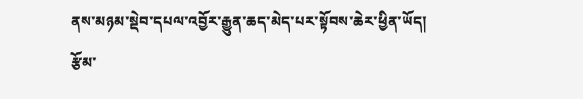ནས་མཉམ་སྡེབ་དཔལ་འབྱོར་རྒྱུན་ཆད་མེད་པར་སྟོབས་ཆེར་ཕྱིན་ཡོད།
རྩོམ་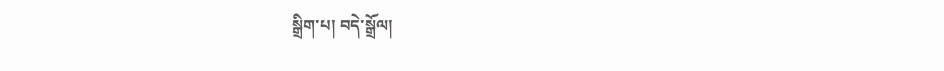སྒྲིག་པ། བདེ་སྒྲོལ།